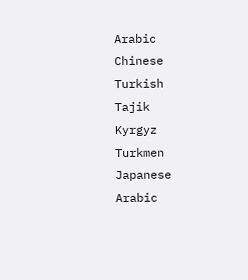Arabic
Chinese
Turkish
Tajik
Kyrgyz
Turkmen
Japanese
Arabic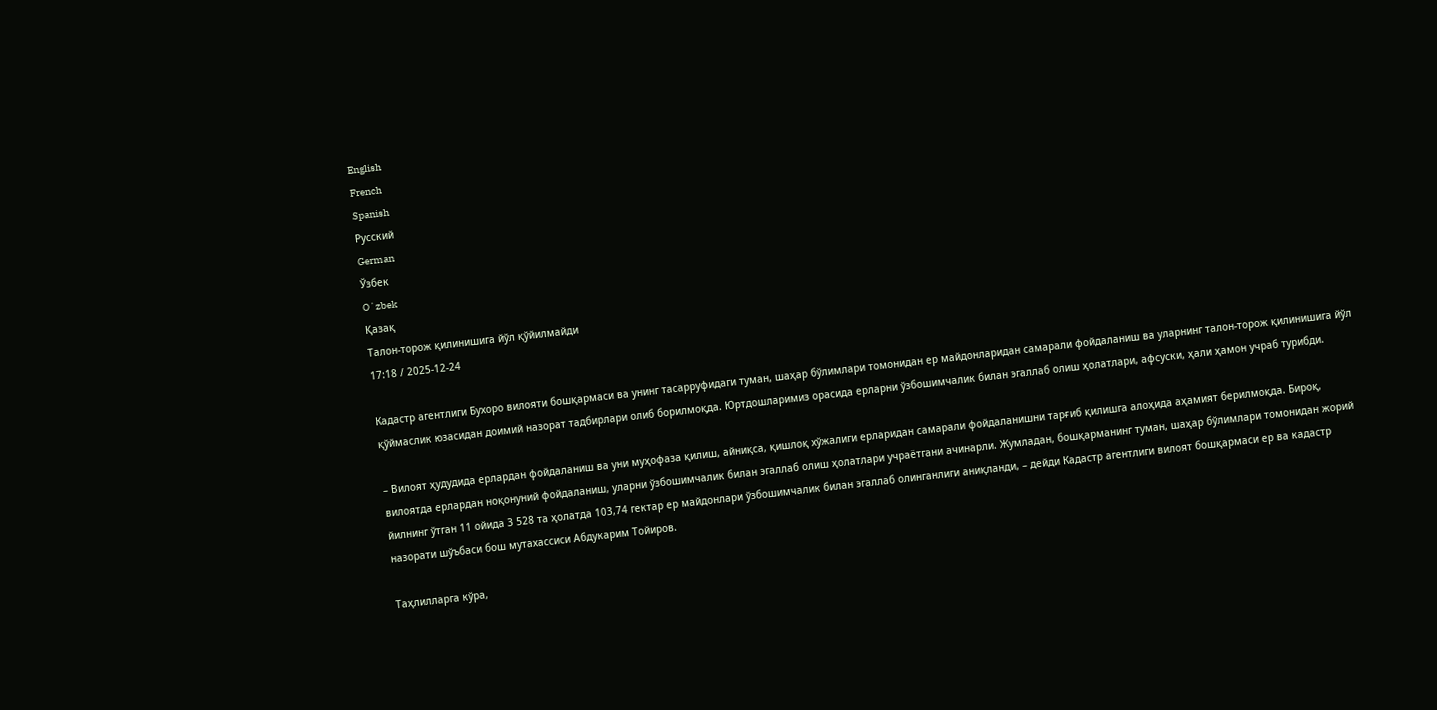English
French
Spanish
Русский
German
Ўзбек
Oʻzbek
Қазақ
Талон-торож қилинишига йўл қўйилмайди
17:18 / 2025-12-24

Кадастр агентлиги Бухоро вилояти бошқармаси ва унинг тасарруфидаги туман, шаҳар бўлимлари томонидан ер майдонларидан самарали фойдаланиш ва уларнинг талон-торож қилинишига йўл қўймаслик юзасидан доимий назорат тадбирлари олиб борилмоқда. Юртдошларимиз орасида ерларни ўзбошимчалик билан эгаллаб олиш ҳолатлари, афсуски, ҳали ҳамон учраб турибди.

– Вилоят ҳудудида ерлардан фойдаланиш ва уни муҳофаза қилиш, айниқса, қишлоқ хўжалиги ерларидан самарали фойдаланишни тарғиб қилишга алоҳида аҳамият берилмоқда. Бироқ, вилоятда ерлардан ноқонуний фойдаланиш, уларни ўзбошимчалик билан эгаллаб олиш ҳолатлари учраётгани ачинарли. Жумладан, бошқарманинг туман, шаҳар бўлимлари томонидан жорий йилнинг ўтган 11 ойида 3 528 та ҳолатда 103,74 гектар ер майдонлари ўзбошимчалик билан эгаллаб олинганлиги аниқланди, – дейди Кадастр агентлиги вилоят бошқармаси ер ва кадастр назорати шўъбаси бош мутахассиси Абдукарим Тойиров.

Таҳлилларга кўра,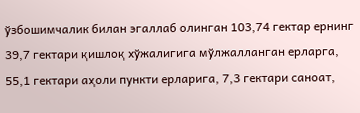ўзбошимчалик билан эгаллаб олинган 103,74 гектар ернинг 39,7 гектари қишлоқ хўжалигига мўлжалланган ерларга, 55,1 гектари аҳоли пункти ерларига, 7,3 гектари саноат,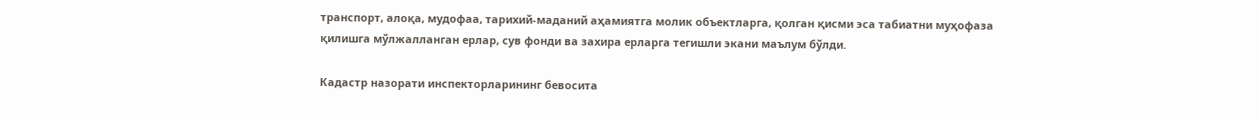транспорт, алоқа, мудофаа, тарихий-маданий аҳамиятга молик объектларга, қолган қисми эса табиатни муҳофаза қилишга мўлжалланган ерлар, сув фонди ва захира ерларга тегишли экани маълум бўлди.

Кадастр назорати инспекторларининг бевосита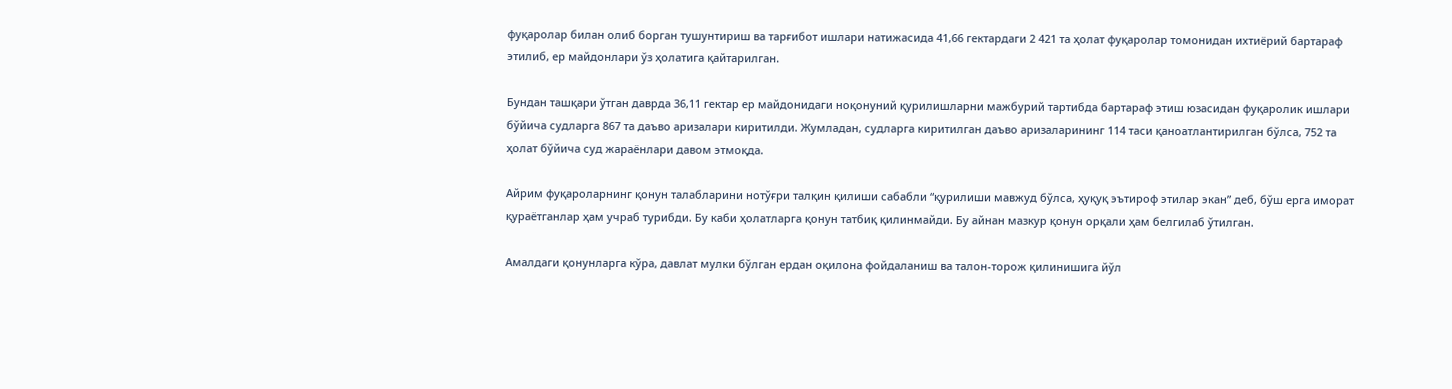фуқаролар билан олиб борган тушунтириш ва тарғибот ишлари натижасида 41,66 гектардаги 2 421 та ҳолат фуқаролар томонидан ихтиёрий бартараф этилиб, ер майдонлари ўз ҳолатига қайтарилган.

Бундан ташқари ўтган даврда 36,11 гектар ер майдонидаги ноқонуний қурилишларни мажбурий тартибда бартараф этиш юзасидан фуқаролик ишлари бўйича судларга 867 та даъво аризалари киритилди. Жумладан, судларга киритилган даъво аризаларининг 114 таси қаноатлантирилган бўлса, 752 та ҳолат бўйича суд жараёнлари давом этмоқда.

Айрим фуқароларнинг қонун талабларини нотўғри талқин қилиши сабабли “қурилиши мавжуд бўлса, ҳуқуқ эътироф этилар экан” деб, бўш ерга иморат қураётганлар ҳам учраб турибди. Бу каби ҳолатларга қонун татбиқ қилинмайди. Бу айнан мазкур қонун орқали ҳам белгилаб ўтилган.

Амалдаги қонунларга кўра, давлат мулки бўлган ердан оқилона фойдаланиш ва талон-торож қилинишига йўл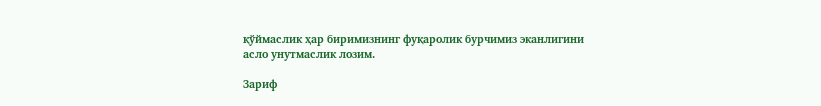қўймаслик ҳар биримизнинг фуқаролик бурчимиз эканлигини асло унутмаслик лозим.

Зариф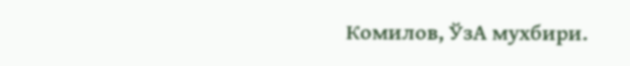Комилов, ЎзА мухбири.